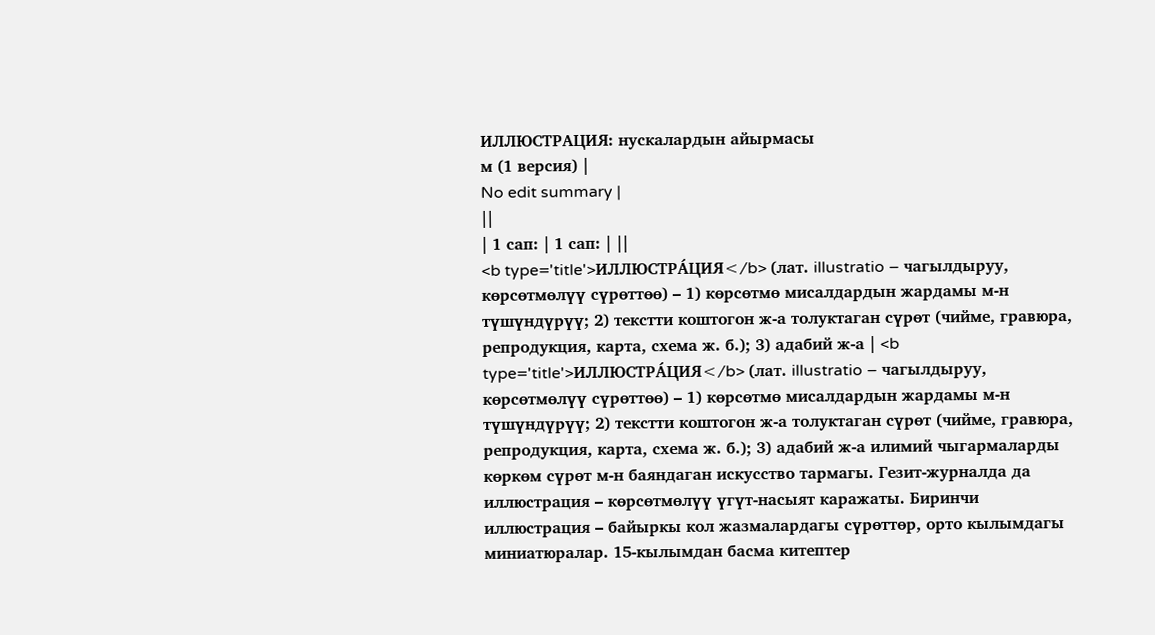ИЛЛЮСТРАЦИЯ: нускалардын айырмасы
м (1 версия) |
No edit summary |
||
| 1 сап: | 1 сап: | ||
<b type='title'>ИЛЛЮСТРА́ЦИЯ</b> (лат. illustratio – чагылдыруу, көрсөтмөлүү сүрөттөө) – 1) көрсөтмө мисалдардын жардамы м-н түшүндүрүү; 2) текстти коштогон ж-а толуктаган сүрөт (чийме, гравюра, репродукция, карта, схема ж. б.); 3) адабий ж-а | <b type='title'>ИЛЛЮСТРА́ЦИЯ</b> (лат. illustratio – чагылдыруу, көрсөтмөлүү сүрөттөө) – 1) көрсөтмө мисалдардын жардамы м-н түшүндүрүү; 2) текстти коштогон ж-а толуктаган сүрөт (чийме, гравюра, репродукция, карта, схема ж. б.); 3) адабий ж-а илимий чыгармаларды көркөм сүрөт м-н баяндаган искусство тармагы. Гезит-журналда да иллюстрация – көрсөтмөлүү үгүт-насыят каражаты. Биринчи иллюстрация – байыркы кол жазмалардагы сүрөттөр, орто кылымдагы миниатюралар. 15-кылымдан басма китептер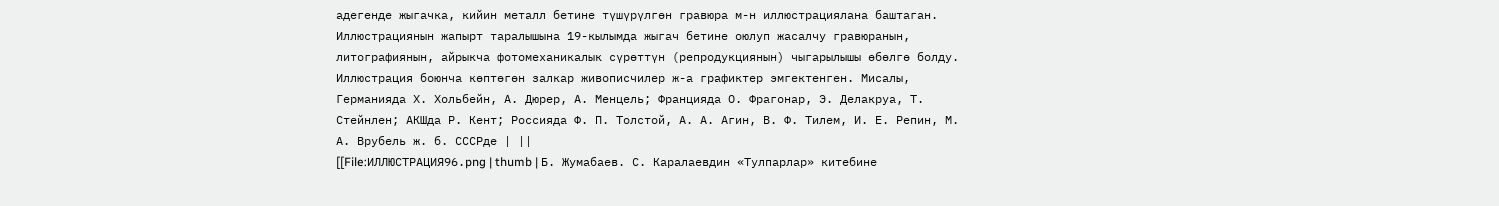адегенде жыгачка, кийин металл бетине түшүрүлгөн гравюра м-н иллюстрациялана баштаган. Иллюстрациянын жапырт таралышына 19-кылымда жыгач бетине оюлуп жасалчу гравюранын, литографиянын, айрыкча фотомеханикалык сүрөттүн (репродукциянын) чыгарылышы өбөлгө болду. Иллюстрация боюнча көптөгөн залкар живописчилер ж-а графиктер эмгектенген. Мисалы, Германияда Х. Хольбейн, А. Дюрер, А. Менцель; Францияда О. Фрагонар, Э. Делакруа, Т. Стейнлен; АКШда Р. Кент; Россияда Ф. П. Толстой, А. А. Агин, В. Ф. Тилем, И. Е. Репин, М. А. Врубель ж. б. СССРде | ||
[[File:ИЛЛЮСТРАЦИЯ96.png | thumb | Б. Жумабаев. С. Каралаевдин «Тулпарлар» китебине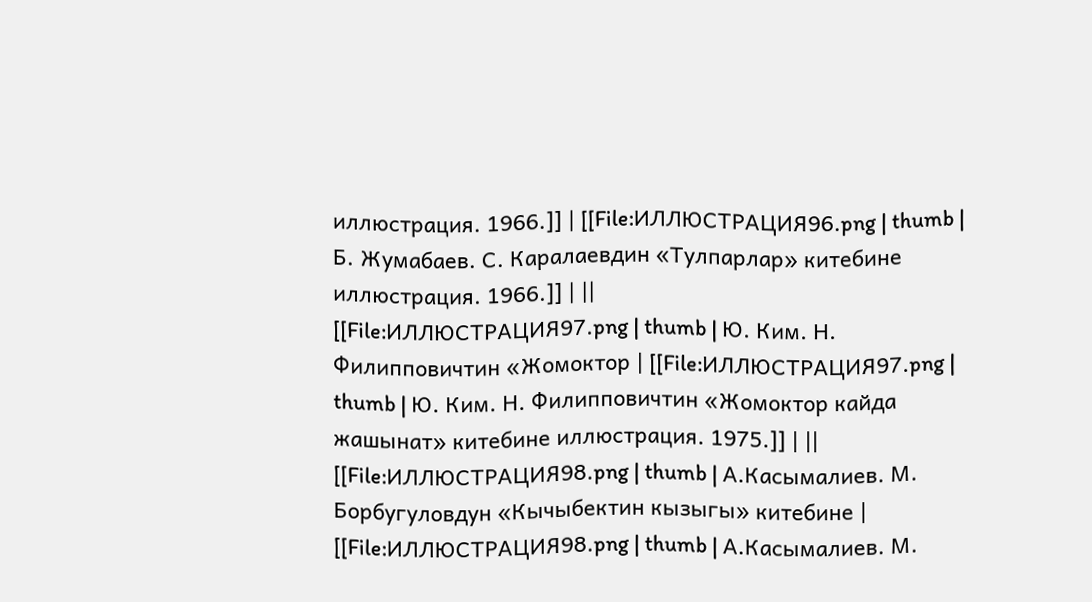иллюстрация. 1966.]] | [[File:ИЛЛЮСТРАЦИЯ96.png | thumb | Б. Жумабаев. С. Каралаевдин «Тулпарлар» китебине иллюстрация. 1966.]] | ||
[[File:ИЛЛЮСТРАЦИЯ97.png | thumb | Ю. Ким. Н. Филипповичтин «Жомоктор | [[File:ИЛЛЮСТРАЦИЯ97.png | thumb | Ю. Ким. Н. Филипповичтин «Жомоктор кайда жашынат» китебине иллюстрация. 1975.]] | ||
[[File:ИЛЛЮСТРАЦИЯ98.png | thumb | А.Касымалиев. М. Борбугуловдун «Кычыбектин кызыгы» китебине | [[File:ИЛЛЮСТРАЦИЯ98.png | thumb | А.Касымалиев. М.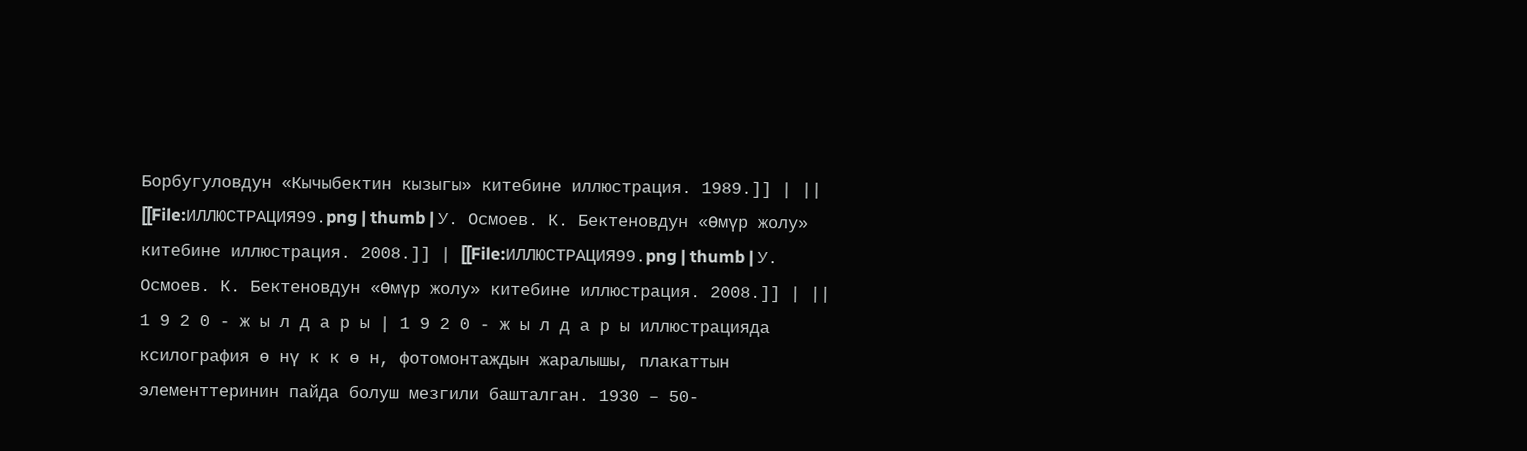Борбугуловдун «Кычыбектин кызыгы» китебине иллюстрация. 1989.]] | ||
[[File:ИЛЛЮСТРАЦИЯ99.png | thumb | У. Осмоев. К. Бектеновдун «Өмүр жолу» китебине иллюстрация. 2008.]] | [[File:ИЛЛЮСТРАЦИЯ99.png | thumb | У. Осмоев. К. Бектеновдун «Өмүр жолу» китебине иллюстрация. 2008.]] | ||
1 9 2 0 - ж ы л д а р ы | 1 9 2 0 - ж ы л д а р ы иллюстрацияда ксилография ө нү к к ө н, фотомонтаждын жаралышы, плакаттын элементтеринин пайда болуш мезгили башталган. 1930 – 50-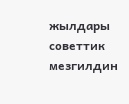жылдары советтик мезгилдин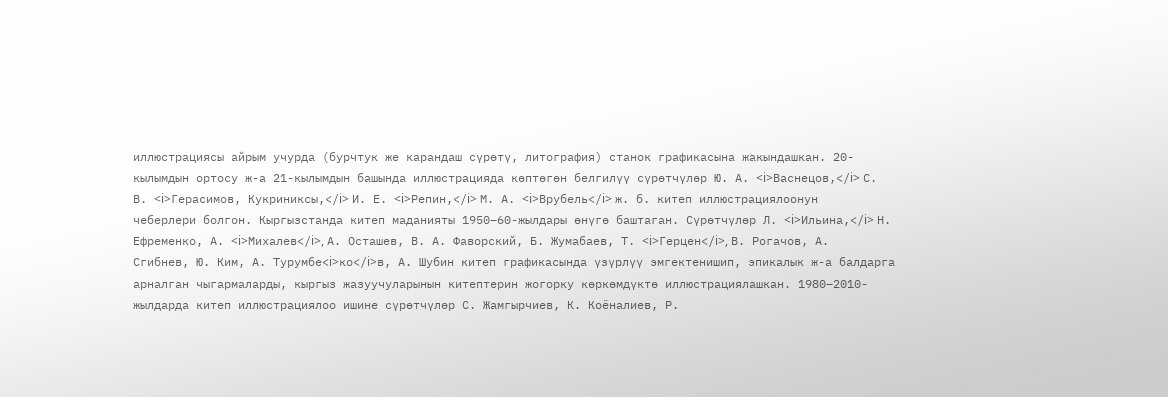иллюстрациясы айрым учурда (бурчтук же карандаш сүрөтү, литография) станок графикасына жакындашкан. 20-кылымдын ортосу ж-а 21-кылымдын башында иллюстрацияда көптөгөн белгилүү сүрөтчүлөр Ю. А. <i>Васнецов,</i> С. В. <i>Герасимов, Кукриниксы,</i> И. Е. <i>Репин,</i> М. А. <i>Врубель</i> ж. б. китеп иллюстрациялоонун чеберлери болгон. Кыргызстанда китеп маданияты 1950–60-жылдары өнүгө баштаган. Сүрөтчүлөр Л. <i>Ильина,</i> Н. Ефременко, А. <i>Михалев</i>, А. Осташев, В. А. Фаворский, Б. Жумабаев, Т. <i>Герцен</i>, В. Рогачов, А. Сгибнев, Ю. Ким, А. Турумбе<i>ко</i>в, А. Шубин китеп графикасында үзүрлүү эмгектенишип, эпикалык ж-а балдарга арналган чыгармаларды, кыргыз жазуучуларынын китептерин жогорку көркөмдүктө иллюстрациялашкан. 1980–2010-жылдарда китеп иллюстрациялоо ишине сүрөтчүлөр С. Жамгырчиев, К. Коёналиев, Р.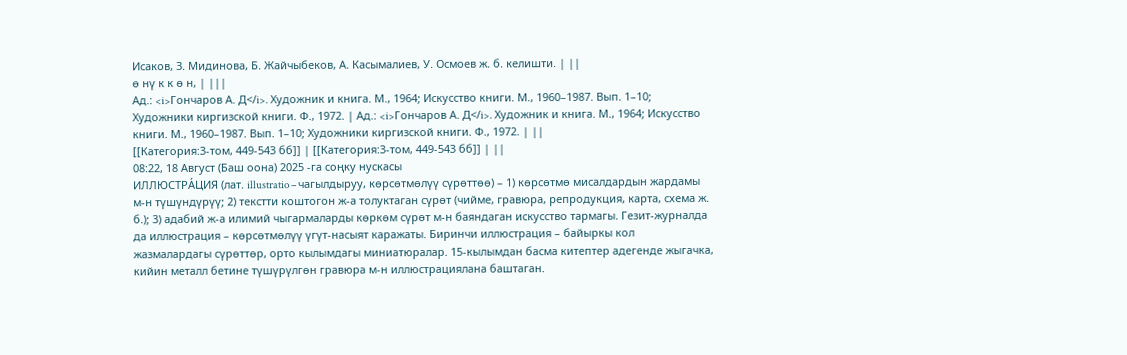Исаков, З. Мидинова, Б. Жайчыбеков, А. Касымалиев, У. Осмоев ж. б. келишти. | ||
ө нү к к ө н, | |||
Ад.: <i>Гончаров А. Д</i>. Художник и книга. М., 1964; Искусство книги. М., 1960–1987. Вып. 1–10; Художники киргизской книги. Ф., 1972. | Ад.: <i>Гончаров А. Д</i>. Художник и книга. М., 1964; Искусство книги. М., 1960–1987. Вып. 1–10; Художники киргизской книги. Ф., 1972. | ||
[[Категория:3-том, 449-543 бб]] | [[Категория:3-том, 449-543 бб]] | ||
08:22, 18 Август (Баш оона) 2025 -га соңку нускасы
ИЛЛЮСТРА́ЦИЯ (лат. illustratio – чагылдыруу, көрсөтмөлүү сүрөттөө) – 1) көрсөтмө мисалдардын жардамы м-н түшүндүрүү; 2) текстти коштогон ж-а толуктаган сүрөт (чийме, гравюра, репродукция, карта, схема ж. б.); 3) адабий ж-а илимий чыгармаларды көркөм сүрөт м-н баяндаган искусство тармагы. Гезит-журналда да иллюстрация – көрсөтмөлүү үгүт-насыят каражаты. Биринчи иллюстрация – байыркы кол жазмалардагы сүрөттөр, орто кылымдагы миниатюралар. 15-кылымдан басма китептер адегенде жыгачка, кийин металл бетине түшүрүлгөн гравюра м-н иллюстрациялана баштаган.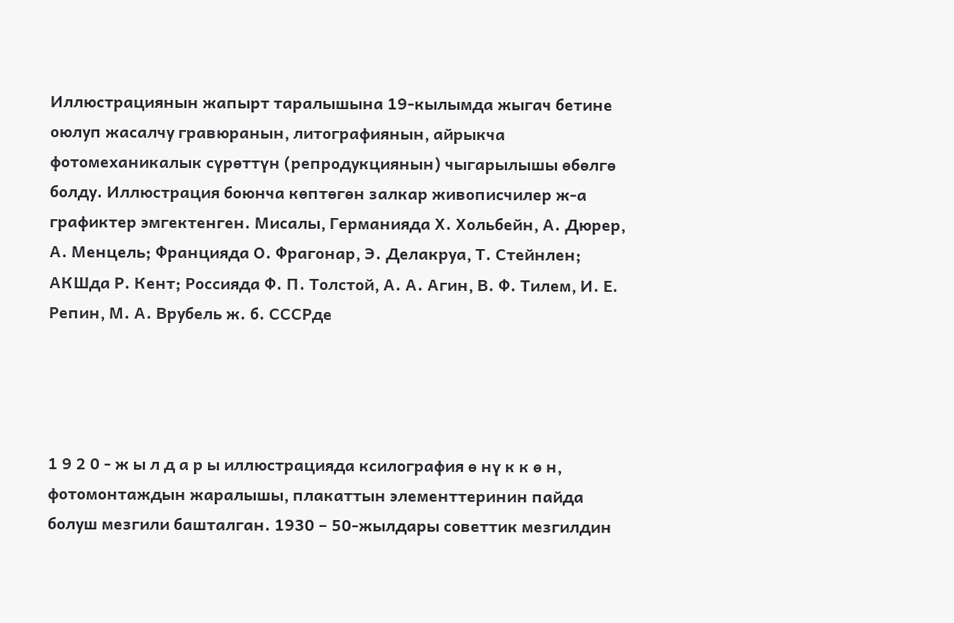Иллюстрациянын жапырт таралышына 19-кылымда жыгач бетине оюлуп жасалчу гравюранын, литографиянын, айрыкча фотомеханикалык сүрөттүн (репродукциянын) чыгарылышы өбөлгө болду. Иллюстрация боюнча көптөгөн залкар живописчилер ж-а графиктер эмгектенген. Мисалы, Германияда Х. Хольбейн, А. Дюрер, А. Менцель; Францияда О. Фрагонар, Э. Делакруа, Т. Стейнлен; АКШда Р. Кент; Россияда Ф. П. Толстой, А. А. Агин, В. Ф. Тилем, И. Е. Репин, М. А. Врубель ж. б. СССРде




1 9 2 0 - ж ы л д а р ы иллюстрацияда ксилография ө нү к к ө н, фотомонтаждын жаралышы, плакаттын элементтеринин пайда болуш мезгили башталган. 1930 – 50-жылдары советтик мезгилдин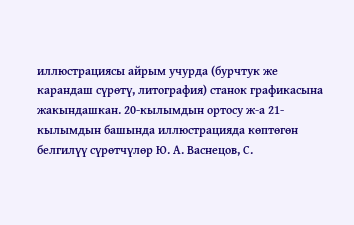иллюстрациясы айрым учурда (бурчтук же карандаш сүрөтү, литография) станок графикасына жакындашкан. 20-кылымдын ортосу ж-а 21-кылымдын башында иллюстрацияда көптөгөн белгилүү сүрөтчүлөр Ю. А. Васнецов, С.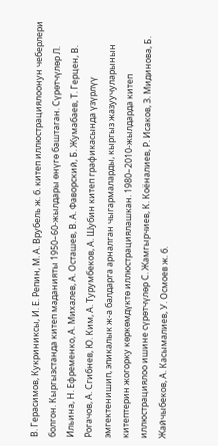В. Герасимов, Кукриниксы, И. Е. Репин, М. А. Врубель ж. б. китеп иллюстрациялоонун чеберлери болгон. Кыргызстанда китеп маданияты 1950–60-жылдары өнүгө баштаган. Сүрөтчүлөр Л. Ильина, Н. Ефременко, А. Михалев, А. Осташев, В. А. Фаворский, Б. Жумабаев, Т. Герцен, В. Рогачов, А. Сгибнев, Ю. Ким, А. Турумбеков, А. Шубин китеп графикасында үзүрлүү эмгектенишип, эпикалык ж-а балдарга арналган чыгармаларды, кыргыз жазуучуларынын китептерин жогорку көркөмдүктө иллюстрациялашкан. 1980–2010-жылдарда китеп иллюстрациялоо ишине сүрөтчүлөр С. Жамгырчиев, К. Коёналиев, Р. Исаков, З. Мидинова, Б. Жайчыбеков, А. Касымалиев, У. Осмоев ж. б.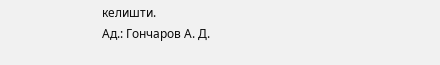келишти.
Ад.: Гончаров А. Д.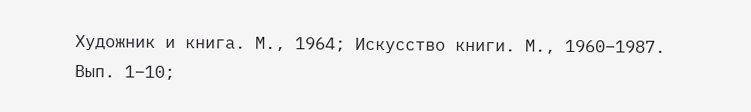Художник и книга. М., 1964; Искусство книги. М., 1960–1987. Вып. 1–10;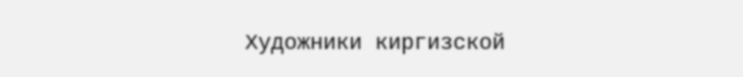Художники киргизской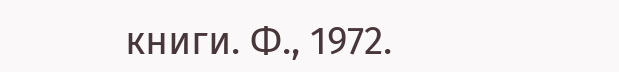книги. Ф., 1972.